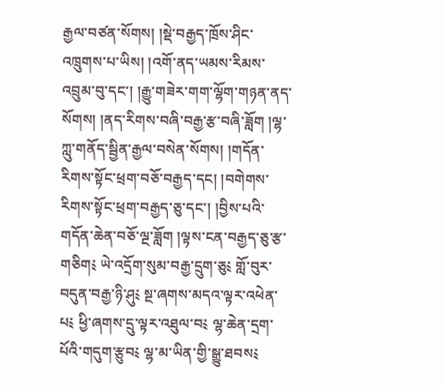རྒྱལ་བཙན་སོགས། །སྡེ་བརྒྱད་ཁྲོས་ཤིང་འཁྲུགས་པ་ཡིས། །འགོ་ནད་ཡམས་རིམས་འབྲུམ་བུ་དང་། །རྒྱུ་གཟེར་གག་ལྷོག་གཉན་ནད་སོགས། །ནད་རིགས་བཞི་བརྒྱ་རྩ་བཞི་ཟློག །ལྷ་ཀླུ་གནོད་སྦྱིན་རྒྱལ་བསེན་སོགས། །གདོན་རིགས་སྟོང་ཕྲག་བཅོ་བརྒྱད་དང། །བགེགས་རིགས་སྟོང་ཕྲག་བརྒྱད་ཅུ་དང་། །བྱིས་པའི་གདོན་ཆེན་བཅོ་ལྔ་ཟློག །ལྟས་ངན་བརྒྱད་ཅུ་རྩ་གཅིག༴ ཡེ་འདྲོག་སུམ་བརྒྱ་དྲུག་ཅུ༴ གློ་བུར་བདུན་བརྒྱ་ཉི་ཤུ༴ སྔ་ཞགས་མདའ་ལྟར་འཕེན་པ༴ ཕྱི་ཞགས་དྲུ་ལྟར་འཐུལ་བ༴ ལྷ་ཆེན་དྲག་པོའི་གདུག་རྩུབ༴ ལྷ་མ་ཡིན་གྱི་སྒྱུ་ཐབས༴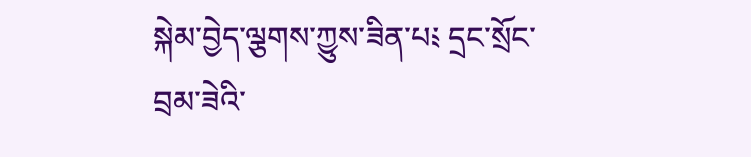སྐེམ་བྱེད་ལྕགས་ཀྱུས་ཟིན་པ༴ དྲང་སྲོང་བྲམ་ཟེའི་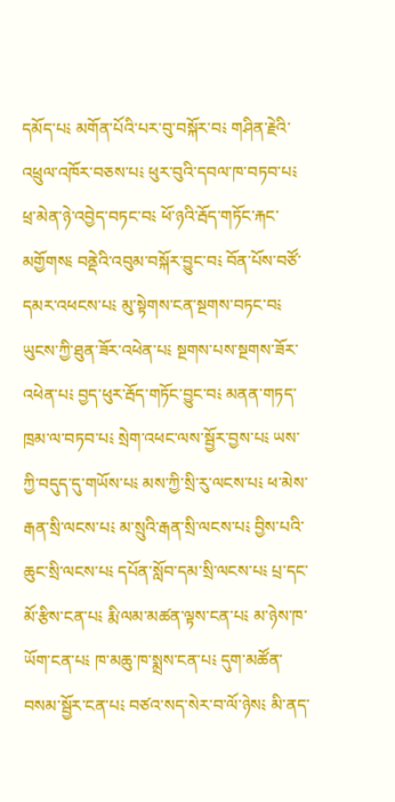དམོད་པ༴ མགོན་པོའི་པར་བུ་བསྐོར་བ༴ གཤིན་རྗེའི་འཕྲུལ་འཁོར་བཅས་པ༴ ཕུར་བུའི་དབལ་ཁ་བཏབ་པ༴ ཕྲ་མེན་ཉེ་འབྱེད་བཏང་བ༴ ཕོ་ཉའི་རྦོད་གཏོང་རྐང་མགྱོགས༴ བནྡེའི་འབུམ་བསྐོར་བྱུང་བ༴ བོན་པོས་བཙོ་དམར་འཕངས་པ༴ མུ་སྟེགས་ངན་སྔགས་བཏང་བ༴ ཡུངས་ཀྱི་ཐུན་ཟོར་འཕེན་པ༴ སྔགས་པས་སྔགས་ཟོར་འཕེན་པ༴ བྱད་ཕུར་རྦོད་གཏོང་བྱུང་བ༴ མནན་གཏད་ཁྲམ་ལ་བཏབ་པ༴ སྲེག་འཕང་ལས་སྦྱོར་བྱས་པ༴ ཡས་ཀྱི་བདུད་དུ་གཡོས་པ༴ མས་ཀྱི་སྲི་རུ་ལངས་པ༴ ཕ་མེས་རྒན་སྲི་ལངས་པ༴ མ་སྲུའི་རྒན་སྲི་ལངས་པ༴ བྱིས་པའི་ཆུང་སྲི་ལངས་པ༴ དཔོན་སློབ་དམ་སྲི་ལངས་པ༴ པྲ་དང་མོ་རྩིས་ངན་པ༴ རྨི་ལམ་མཚན་ལྟས་ངན་པ༴ མ་ཉེས་ཁ་ཡོག་ངན་པ༴ ཁ་མཆུ་ཁ་སྨྲས་ངན་པ༴ དུག་མཚོན་བསམ་སྦྱོར་ངན་པ༴ བཙའ་སད་སེར་བ་ལོ་ཉེས༴ མི་ནད་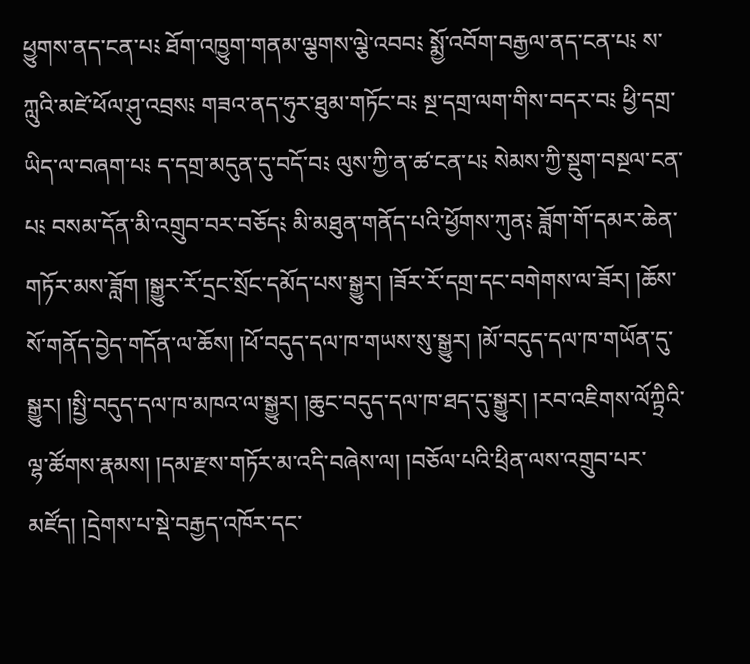ཕྱུགས་ནད་ངན་པ༴ ཐོག་འཁྱུག་གནམ་ལྕགས་ལྕེ་འབབ༴ སྨྱོ་འབོག་བརྒྱལ་ནད་ངན་པ༴ ས་ཀླུའི་མཛེ་ཕོལ་ཤུ་འབྲས༴ གཟའ་ནད་ཧུར་ཐུམ་གཏོང་བ༴ སྔ་དགྲ་ལག་གིས་བདར་བ༴ ཕྱི་དགྲ་ཡིད་ལ་བཞག་པ༴ ད་དགྲ་མདུན་དུ་བདོ་བ༴ ལུས་ཀྱི་ན་ཚ་ངན་པ༴ སེམས་ཀྱི་སྡུག་བསྔལ་ངན་པ༴ བསམ་དོན་མི་འགྲུབ་བར་བཅོད༴ མི་མཐུན་གནོད་པའི་ཕྱོགས་ཀུན༴ ཟློག་གོ་དམར་ཆེན་གཏོར་མས་ཟློག །སྒྱུར་རོ་དྲང་སྲོང་དམོད་པས་སྒྱུར། །ཟོར་རོ་དགྲ་དང་བགེགས་ལ་ཟོར། །ཆོས་སོ་གནོད་བྱེད་གདོན་ལ་ཆོས། །ཕོ་བདུད་དལ་ཁ་གཡས་སུ་སྒྱུར། །མོ་བདུད་དལ་ཁ་གཡོན་དུ་སྒྱུར། །སྤྱི་བདུད་དལ་ཁ་མཁའ་ལ་སྒྱུར། །ཆུང་བདུད་དལ་ཁ་ཐད་དུ་སྒྱུར། །རབ་འཇིགས་ལོཀྟྲིའི་ལྷ་ཚོགས་རྣམས། །དམ་རྫས་གཏོར་མ་འདི་བཞེས་ལ། །བཅོལ་པའི་ཕྲིན་ལས་འགྲུབ་པར་མཛོད། །དྲེགས་པ་སྡེ་བརྒྱད་འཁོར་དང་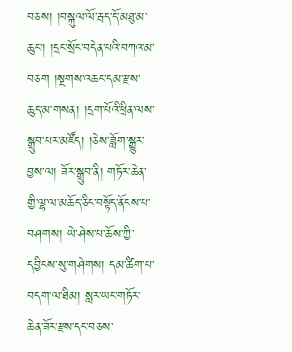བཅས། །བསྐུལ་ལོ་རྦད་དོ་མཐུ་མ་ཆུང་། །དྲང་སྲོང་བདེན་པའི་བཀའ་མ་བཅག །སྔགས་འཆང་དམ་རྫས་ཆུད་མ་གསན། །དྲག་པོའི་ཕྲིན་ལས་སྒྲུབ་པར་མཛོད། །ཅེས་ཟློག་སྒྱུར་བྱས་ལ། ཟོར་སྒྲུབ་ནི། གཏོར་ཆེན་གྱི་ལྷ་ལ་མཆོད་ཅིང་བསྟོད་ནོངས་པ་བཤགས། ཡེ་ཤེས་པ་ཆོས་ཀྱི་དབྱིངས་སུ་གཤེགས། དམ་ཚིག་པ་བདག་ལ་ཐིམ། སླར་ཡང་གཏོར་ཆེན་ཟོར་རྫས་དང་བཅས་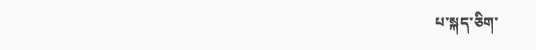པ་སྐད་ཅིག་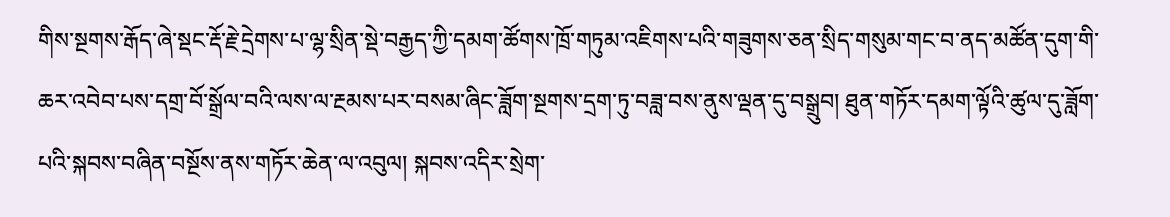གིས་སྔགས་རྒོད་ཞེ་སྡང་རྡོ་རྗེ་དྲེགས་པ་ལྷ་སྲིན་སྡེ་བརྒྱད་ཀྱི་དམག་ཚོགས་ཁྲོ་གཏུམ་འཇིགས་པའི་གཟུགས་ཅན་སྲིད་གསུམ་གང་བ་ནད་མཚོན་དུག་གི་ཆར་འབེབ་པས་དགྲ་བོ་སྒྲོལ་བའི་ལས་ལ་རྔམས་པར་བསམ་ཞིང་ཟློག་སྔགས་དྲག་ཏུ་བཟླ་བས་ནུས་ལྡན་དུ་བསྒྲུབ། ཐུན་གཏོར་དམག་ལྟོའི་ཚུལ་དུ་ཟློག་པའི་སྐབས་བཞིན་བསྔོས་ནས་གཏོར་ཆེན་ལ་འབུལ། སྐབས་འདིར་སྲེག་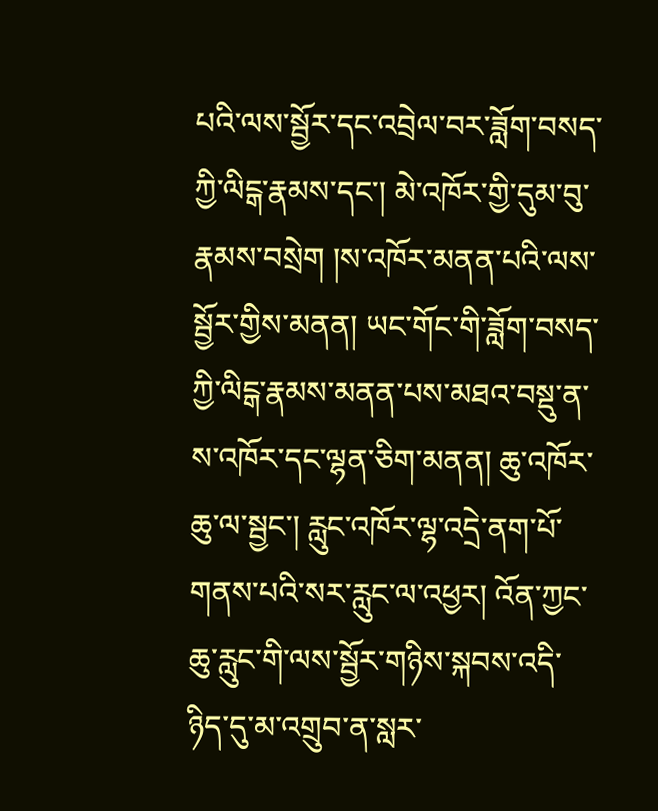པའི་ལས་སྦྱོར་དང་འབྲེལ་བར་ཟློག་བསད་ཀྱི་ལིངྒ་རྣམས་དང་། མེ་འཁོར་གྱི་དུམ་བུ་རྣམས་བསྲེག །ས་འཁོར་མནན་པའི་ལས་སྦྱོར་གྱིས་མནན། ཡང་གོང་གི་ཟློག་བསད་ཀྱི་ལིངྒ་རྣམས་མནན་པས་མཐའ་བསྡུ་ན་ས་འཁོར་དང་ལྷན་ཅིག་མནན། ཆུ་འཁོར་ཆུ་ལ་སྦྱང་། རླུང་འཁོར་ལྷ་འདྲེ་ནག་པོ་གནས་པའི་སར་རླུང་ལ་འཕྱར། འོན་ཀྱང་ཆུ་རླུང་གི་ལས་སྦྱོར་གཉིས་སྐབས་འདི་ཉིད་དུ་མ་འགྲུབ་ན་སླར་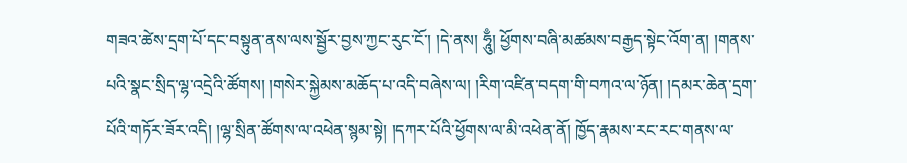གཟའ་ཚེས་དྲག་པོ་དང་བསྟུན་ནས་ལས་སྦྱོར་བྱས་ཀྱང་རུང་ངོ་། །དེ་ནས། ཧཱུྃ། ཕྱོགས་བཞི་མཚམས་བརྒྱད་སྟེང་འོག་ན། །གནས་པའི་སྣང་སྲིད་ལྷ་འདྲེའི་ཚོགས། །གསེར་སྐྱེམས་མཆོད་པ་འདི་བཞེས་ལ། །རིག་འཛིན་བདག་གི་བཀའ་ལ་ཉོན། །དམར་ཆེན་དྲག་པོའི་གཏོར་ཟོར་འདི། །ལྷ་སྲིན་ཚོགས་ལ་འཕེན་སྙམ་སྟེ། །དཀར་པོའི་ཕྱོགས་ལ་མི་འཕེན་ནོ། ཁྱོད་རྣམས་རང་རང་གནས་ལ་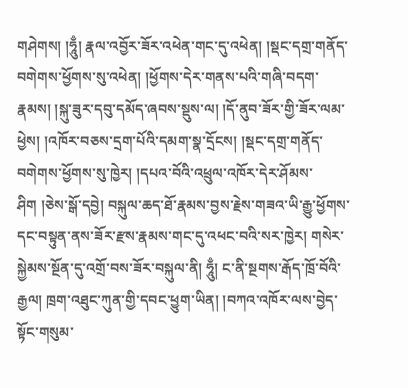གཤེགས། །ཧཱུྃ། རྣལ་འབྱོར་ཟོར་འཕེན་གང་དུ་འཕེན། །སྡང་དགྲ་གནོད་བགེགས་ཕྱོགས་སུ་འཕེན། །ཕྱོགས་དེར་གནས་པའི་གཞི་བདག་རྣམས། །སྐུ་ཟུར་དབུ་དམོད་ཞབས་སྡུས་ལ། །དོ་ནུབ་ཟོར་གྱི་ཟོར་ལམ་ཕྱེས། །འཁོར་བཅས་དྲག་པོའི་དམག་སྣ་དྲོངས། །སྡང་དགྲ་གནོད་བགེགས་ཕྱོགས་སུ་ཁྱེར། །དཔའ་བོའི་འཕྲུལ་འཁོར་དེར་ཤོམས་ཤིག །ཅེས་སྒོ་དབྱེ། བསྐུལ་ཆད་ཐོ་རྣམས་བྱས་རྗེས་གཟའ་ཡི་རྒྱུ་ཕྱོགས་དང་བསྟུན་ནས་ཟོར་རྫས་རྣམས་གང་དུ་འཕང་བའི་སར་ཁྱེར། གསེར་སྐྱེམས་སྔོན་དུ་འགྲོ་བས་ཟོར་བསྐུལ་ནི། ཧཱུྃ། ང་ནི་སྔགས་རྒོད་ཁྲོ་བོའི་རྒྱལ། ཁྲག་འཐུང་ཀུན་གྱི་དབང་ཕྱུག་ཡིན། །བཀའ་འཁོར་ལས་བྱེད་སྟོང་གསུམ་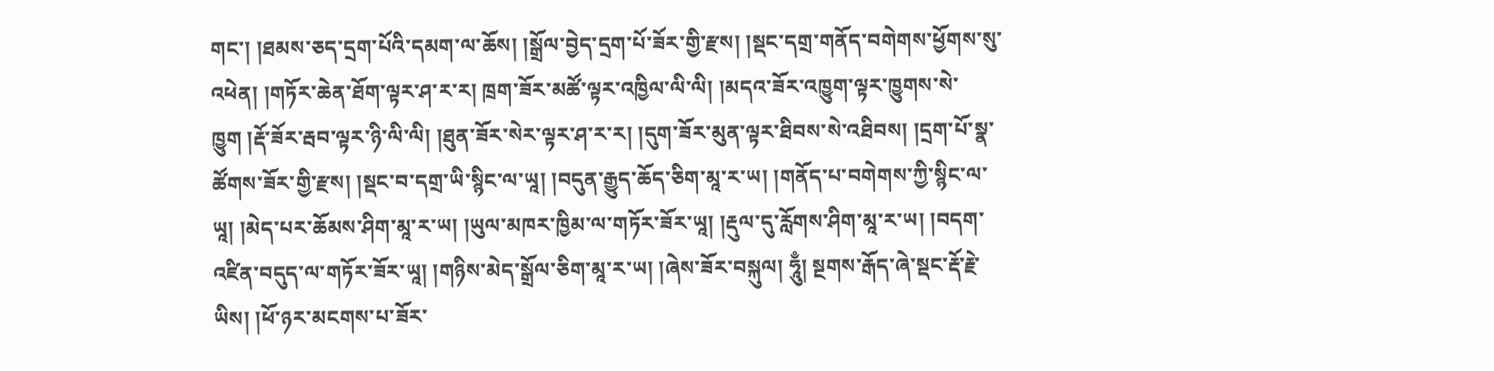གང་། །ཐམས་ཅད་དྲག་པོའི་དམག་ལ་ཆོས། །སྒྲོལ་བྱེད་དྲག་པོ་ཟོར་གྱི་རྫས། །སྡང་དགྲ་གནོད་བགེགས་ཕྱོགས་སུ་འཕེན། །གཏོར་ཆེན་ཐོག་ལྟར་ཤ་ར་ར། ཁྲག་ཟོར་མཚོ་ལྟར་འཁྱིལ་ལི་ལི། །མདའ་ཟོར་འཁྱུག་ལྟར་ཁྱུགས་སེ་ཁྱུག །རྡོ་ཟོར་རྦབ་ལྟར་ཉི་ལི་ལི། །ཐུན་ཟོར་སེར་ལྟར་ཤ་ར་ར། །དུག་ཟོར་མུན་ལྟར་ཐིབས་སེ་འཐིབས། །དྲག་པོ་སྣ་ཚོགས་ཟོར་གྱི་རྫས། །སྡང་བ་དགྲ་ཡི་སྙིང་ལ་ཡཱ། །བདུན་རྒྱུད་ཆོད་ཅིག་མཱ་ར་ཡ། །གནོད་པ་བགེགས་ཀྱི་སྙིང་ལ་ཡཱ། །མེད་པར་ཆོམས་ཤིག་མཱ་ར་ཡ། །ཡུལ་མཁར་ཁྱིམ་ལ་གཏོར་ཟོར་ཡཱ། །རྡུལ་དུ་རློགས་ཤིག་མཱ་ར་ཡ། །བདག་འཛིན་བདུད་ལ་གཏོར་ཟོར་ཡཱ། །གཉིས་མེད་སྒྲོལ་ཅིག་མཱ་ར་ཡ། །ཞེས་ཟོར་བསྐུལ། ཧཱུྃ། སྔགས་རྒོད་ཞེ་སྡང་རྡོ་རྗེ་ཡིས། །ཕོ་ཉར་མངགས་པ་ཟོར་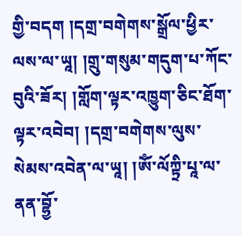གྱི་བདག །དགྲ་བགེགས་སྒྲོལ་ཕྱིར་ལས་ལ་ཡཱ། །གྲུ་གསུམ་གདུག་པ་ཀོང་བུའི་ཟོར། །གློག་ལྟར་འཁྱུག་ཅིང་ཐོག་ལྟར་འབེབ། །དགྲ་བགེགས་ལུས་སེམས་འབེན་ལ་ཡཱ། །ཨོཾ་ལོཀྟྲི་པཱ་ལ་ནན་བྷྱོ་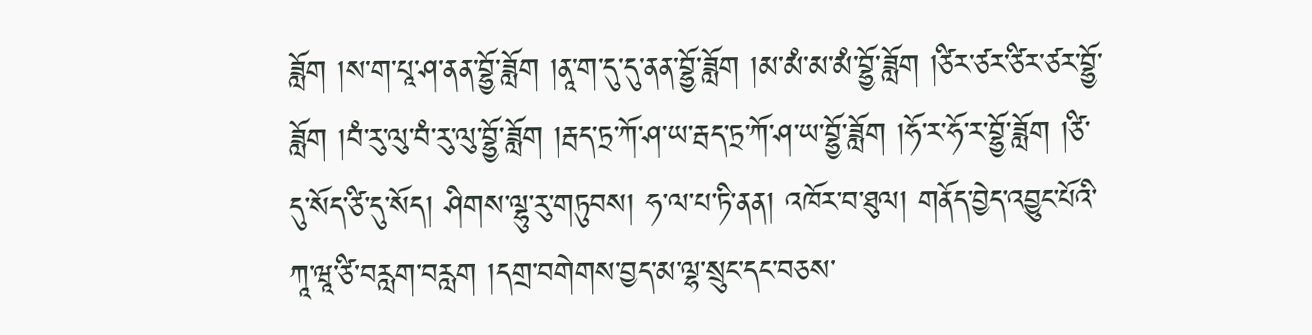ཟློག །ས་ག་པཱ་ཤ་ནན་བྷྱོ་ཟློག །ནཱ་ག་དུ་དུ་ནན་བྷྱོ་ཟློག །མ་མཾ་མ་མཾ་བྷྱོ་ཟློག །ཙིར་ཙར་ཙིར་ཙར་བྷྱོ་ཟློག །བཾ་རུ་ལུ་བཾ་རུ་ལུ་བྷྱོ་ཟློག །རྦད་ཏྲ་ཀོ་ཤ་ཡ་རྦད་ཏྲ་ཀོ་ཤ་ཡ་བྷྱོ་ཟློག །ཧོ་ར་ཧོ་ར་བྷྱོ་ཟློག །ཙི་དུ་སོད་ཙི་དུ་སོད། ཤིགས་ལྷུ་རུ་གཏུབས། ཧ་ལ་པ་ཏི་ནན། འཁོར་བ་ཐུལ། གནོད་བྱེད་འབྱུང་པོའི་ཀཱ་ཝཱ་ཙི་བརླག་བརླག །དགྲ་བགེགས་བྱད་མ་ལྷ་སྲུང་དང་བཅས་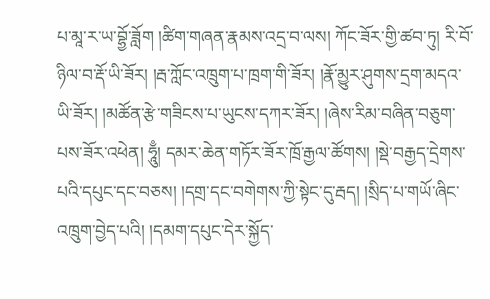པ་མཱ་ར་ཡ་བྷྱོ་ཟློག །ཚིག་གཞན་རྣམས་འདྲ་བ་ལས། ཀོང་ཟོར་གྱི་ཚབ་ཏུ། རི་བོ་ཉིལ་བ་རྡོ་ཡི་ཟོར། །རྦ་ཀློང་འཁྲུག་པ་ཁྲག་གི་ཟོར། །རྣོ་མྱུར་ཤུགས་དྲག་མདའ་ཡི་ཟོར། །མཚོན་རྩེ་གཟིངས་པ་ཡུངས་དཀར་ཟོར། །ཞེས་རིམ་བཞིན་བཅུག་པས་ཟོར་འཕེན། ཧཱུྃ། དམར་ཆེན་གཏོར་ཟོར་ཁྲོ་རྒྱལ་ཚོགས། །སྡེ་བརྒྱད་དྲེགས་པའི་དཔུང་དང་བཅས། །དགྲ་དང་བགེགས་ཀྱི་སྟེང་དུ་རྦད། །སྲིད་པ་གཡོ་ཞིང་འཁྲུག་བྱེད་པའི། །དམག་དཔུང་དེར་སྐྱོད་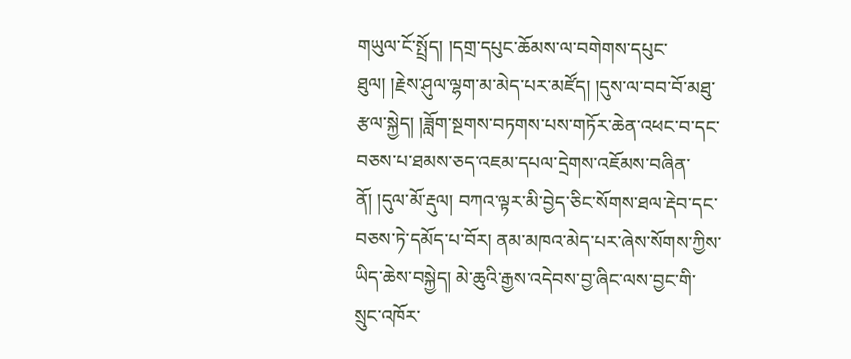གཡུལ་ངོ་སྤྲོད། །དགྲ་དཔུང་ཆོམས་ལ་བགེགས་དཔུང་ཐུལ། །རྗེས་ཤུལ་ལྷག་མ་མེད་པར་མཛོད། །དུས་ལ་བབ་བོ་མཐུ་རྩལ་སྐྱེད། །ཟློག་སྔགས་བཏགས་པས་གཏོར་ཆེན་འཕང་བ་དང་བཅས་པ་ཐམས་ཅད་འཇམ་དཔལ་དྲེགས་འཇོམས་བཞིན་ནོ། །དུལ་མོ་རྡུལ། བཀའ་ལྟར་མི་བྱེད་ཅིང་སོགས་ཐལ་རྡེབ་དང་བཅས་ཏེ་དམོད་པ་བོར། ནམ་མཁའ་མེད་པར་ཞེས་སོགས་ཀྱིས་ཡིད་ཆེས་བསྐྱེད། མེ་ཆུའི་རྒྱས་འདེབས་བྱ་ཞིང་ལས་བྱང་གི་སྲུང་འཁོར་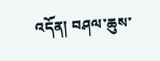འདོན། བཤལ་ཆུས་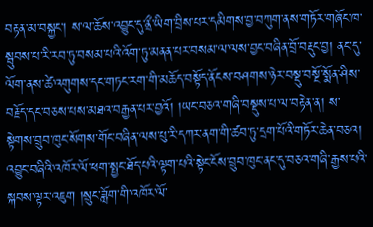བརྟན་མ་བསྐྱང་། ས་ལ་ཆོས་འབྱུང་དུ་ནྲྀ་ཡིག་བྲིས་པར་དམིགས་བྱ་བཀུག་ནས་གཏོར་གཞོང་ཁ་སྦུབས་པ་རི་རབ་ཏུ་བསམ་པའི་འོག་ཏུ་མནན་པར་བསམ་ལ་ལས་བྱང་བཞིན་བྲོ་བརྡུང་བྱ། ནང་དུ་ལོག་ནས་ཚེ་འགུགས་དང་གཏང་རག་གི་མཆོད་བསྟོད་ནོངས་བཤགས་ཉེར་བསྡུ་བསྔོ་སྨོན་ཤིས་བརྗོད་དང་བཅས་པས་མཐའ་བརྒྱན་པར་བྱའོ། །ཡང་བཅའ་གཞི་བསྡུས་པ་ལ་བརྟེན་ན། ས་སྟེགས་བྲུབ་ཁུང་སོགས་གོང་བཞིན་ལས་པུ་རི་དཀར་ནག་གི་ཚབ་ཏུ་དྲག་པོའི་གཏོར་ཆེན་བཅའ། འབྱུང་བཞིའི་འཁོར་ལོ་ཕག་སྤྱང་ཐོད་པའི་ལྟག་པའི་སྟེང་ངོས་བྲུབ་ཁུང་ནང་དུ་བཅའ་གཞི་རྒྱས་པའི་སྐབས་ལྟར་འཇུག །སྲུང་ཟློག་གི་འཁོར་ལོ་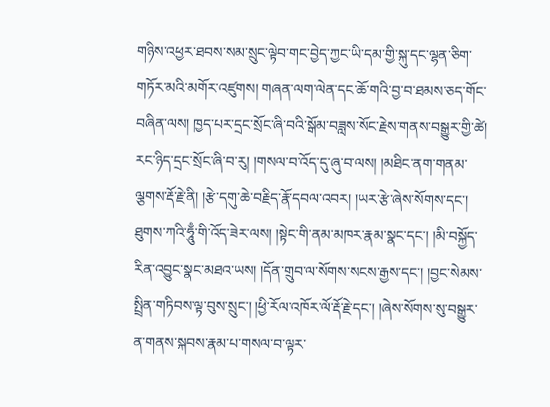གཉིས་འཕྱར་ཐབས་སམ་སྲུང་ལྟེབ་གང་བྱེད་ཀྱང་ཡི་དམ་གྱི་སྐུ་དང་ལྷན་ཅིག་གཏོར་མའི་མགོར་འཛུགས། གཞན་ལག་ལེན་དང་ཆོ་གའི་བྱ་བ་ཐམས་ཅད་གོང་བཞིན་ལས། ཁྱད་པར་དྲང་སྲོང་ཞི་བའི་སྒོམ་བཟླས་སོང་རྗེས་གནས་བསྒྱུར་གྱི་ཚེ། རང་ཉིད་དྲང་སྲོང་ཞི་བ་རུ། །གསལ་བ་འོད་དུ་ཞུ་བ་ལས། །མཐིང་ནག་གནམ་ལྕགས་རྡོ་རྗེ་ནི། །རྩེ་དགུ་ཆེ་བརྗིད་རྣོ་དབལ་འབར། །ཡར་རྩེ་ཞེས་སོགས་དང་། ཐུགས་ཀའི་ཧཱུྃ་གི་འོད་ཟེར་ལས། །སྟེང་གི་ནམ་མཁར་རྣམ་སྣང་དང་། །མི་བསྐྱོད་རིན་འབྱུང་སྣང་མཐའ་ཡས། །དོན་གྲུབ་ལ་སོགས་སངས་རྒྱས་དང་། །བྱང་སེམས་སྤྲིན་གཏིབས་ལྟ་བུས་སྲུང་། །ཕྱི་རོལ་འཁོར་ལོ་རྡོ་རྗེ་དང་། །ཞེས་སོགས་སུ་བསྒྱུར་ན་གནས་སྐབས་རྣམ་པ་གསལ་བ་ལྟར་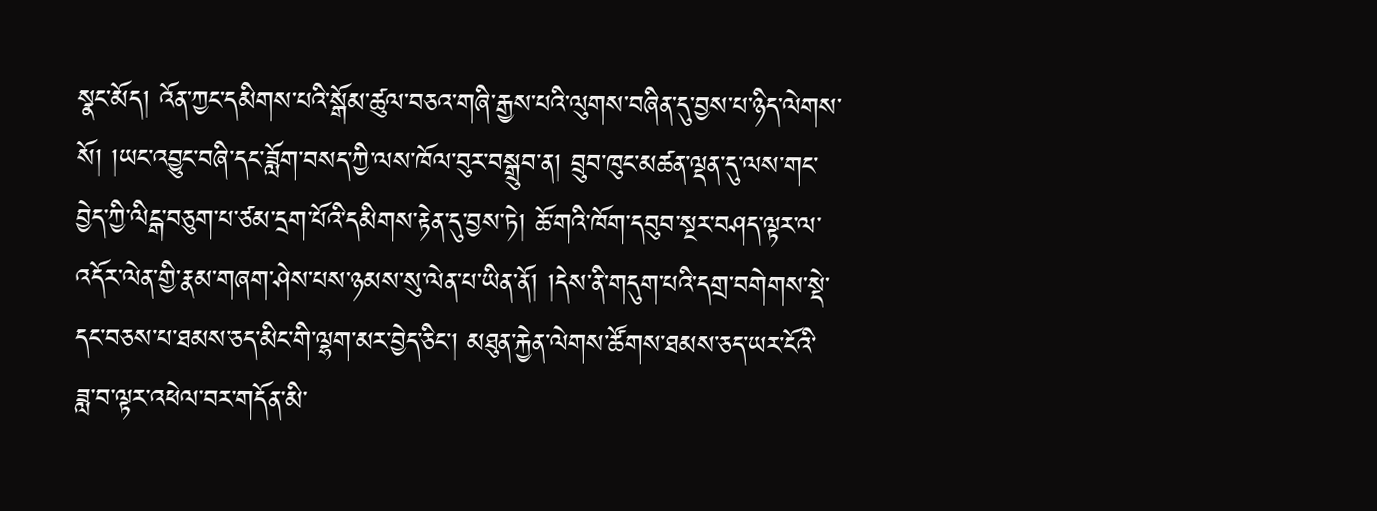སྣང་མོད། འོན་ཀྱང་དམིགས་པའི་སྒོམ་ཚུལ་བཅའ་གཞི་རྒྱས་པའི་ལུགས་བཞིན་དུ་བྱས་པ་ཉིད་ལེགས་སོ། །ཡང་འབྱུང་བཞི་དང་ཟློག་བསད་ཀྱི་ལས་ཁོལ་བུར་བསྒྲུབ་ན། བྲུབ་ཁུང་མཚན་ལྡན་དུ་ལས་གང་བྱེད་ཀྱི་ལིངྒ་བཅུག་པ་ཙམ་དྲག་པོའི་དམིགས་རྟེན་དུ་བྱས་ཏེ། ཆོ་གའི་ཁོག་དབུབ་སྔར་བཤད་ལྟར་ལ་འདོར་ལེན་གྱི་རྣམ་གཞག་ཤེས་པས་ཉམས་སུ་ལེན་པ་ཡིན་ནོ། །དེས་ནི་གདུག་པའི་དགྲ་བགེགས་སྡེ་དང་བཅས་པ་ཐམས་ཅད་མིང་གི་ལྷག་མར་བྱེད་ཅིང་། མཐུན་རྐྱེན་ལེགས་ཚོགས་ཐམས་ཅད་ཡར་ངོའི་ཟླ་བ་ལྟར་འཕེལ་བར་གདོན་མི་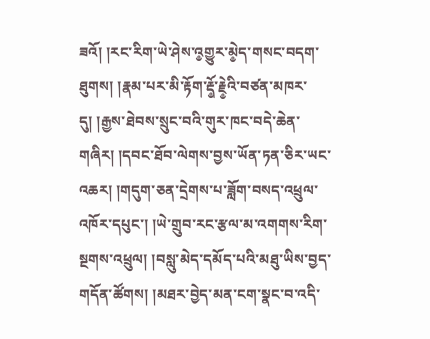ཟའོ། །རང་རིག་ཡེ་ཤེས་འ༵གྱུར་མེ༵ད་གསང་བདག་ཐུགས། །རྣམ་པར་མི་རྟོག་རྡོ༵་རྗེ༵འི་བཙན་མཁར་དུ། །རྒྱས་ཐེབས་སྲུང་བའི་གུར་ཁང་བདེ་ཆེན་གཞིར། །དབང་ཐོབ་ལེགས་བྱས་ཡོན་ཏན་ཅིར་ཡང་འཆར། །གདུག་ཅན་དྲེགས་པ་ཟློག་བསད་འཕྲུལ་འཁོར་དཔུང་། །ཡེ་གྲུབ་རང་རྩལ་མ་འགགས་རིག་སྔགས་འཕྲུལ། །བསླུ་མེད་དམོད་པའི་མཐུ་ཡིས་བྱད་གདོན་ཚོགས། །མཐར་བྱེད་མན་ངག་སྣང་བ་འདི་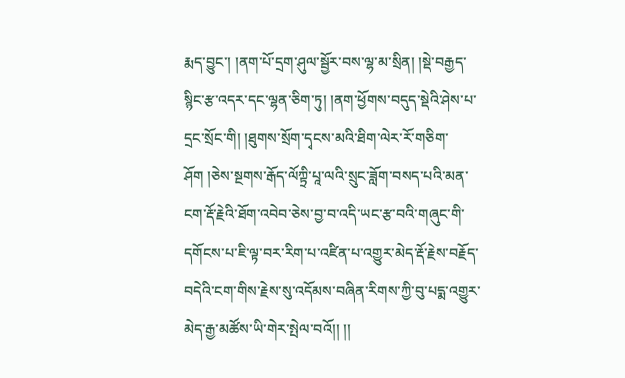རྨད་བྱུང་། །ནག་པོ་དྲག་ཤུལ་སྦྱོར་བས་ལྷ་མ་སྲིན། །སྡེ་བརྒྱད་སྙིང་རྩ་འདར་དང་ལྷན་ཅིག་ཏུ། །ནག་ཕྱོགས་བདུད་སྡེའི་ཤེས་པ་དྲང་སྲོང་གི། །ཐུགས་སྲོག་དྭངས་མའི་ཐིག་ལེར་རོ་གཅིག་ཤོག །ཅེས་སྔགས་རྒོད་ལོཀྟྲི་པཱ་ལའི་སྲུང་ཟློག་བསད་པའི་མན་ངག་རྡོ་རྗེའི་ཐོག་འབེབ་ཅེས་བྱ་བ་འདི་ཡང་རྩ་བའི་གཞུང་གི་དགོངས་པ་ཇི་ལྟ་བར་རིག་པ་འཛིན་པ་འགྱུར་མེད་རྡོ་རྗེས་བརྗོད་བདེའི་ངག་གིས་རྗེས་སུ་འདོམས་བཞིན་རིགས་ཀྱི་བུ་པདྨ་འགྱུར་མེད་རྒྱ་མཚོས་ཡི་གེར་སྤེལ་བའོ།། །།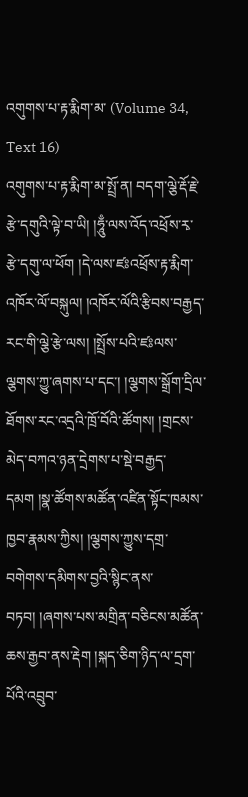འགུགས་པ་རྟ་རྨིག་མ་ (Volume 34, Text 16)
འགུགས་པ་རྟ་རྨིག་མ་སྤྲོ་ན། བདག་ལྕེ་རྡོ་རྗེ་རྩེ་དགུའི་ལྟེ་བ་ཡི། །ཧཱུྃ་ལས་འོད་འཕྲོས་རྭ་རྩེ་དགུ་ལ་ཕོག །དེ་ལས་ཛཿའཕྲོས་རྟ་རྨིག་འཁོར་ལོ་བསྐུལ། །འཁོར་ལོའི་རྩིབས་བརྒྱད་རང་གི་ལྕེ་རྩེ་ལས། །སྤྲོས་པའི་ཛཿལས་ལྕགས་ཀྱུ་ཞགས་པ་དང་། །ལྕགས་སྒྲོག་དྲིལ་ཐོགས་རང་འདྲའི་ཁྲོ་བོའི་ཚོགས། །གྲངས་མེད་བཀའ་ཉན་དྲེགས་པ་སྡེ་བརྒྱད་དམག །སྣ་ཚོགས་མཚོན་འཛིན་སྟོང་ཁམས་ཁྱབ་རྣམས་ཀྱིས། །ལྕགས་ཀྱུས་དགྲ་བགེགས་དམིགས་བྱའི་སྙིང་ནས་བཏབ། །ཞགས་པས་མགྲིན་བཅིངས་མཚོན་ཆས་རྒྱབ་ནས་རྡེག །སྐད་ཅིག་ཉིད་ལ་དྲག་པོའི་འབྲུབ་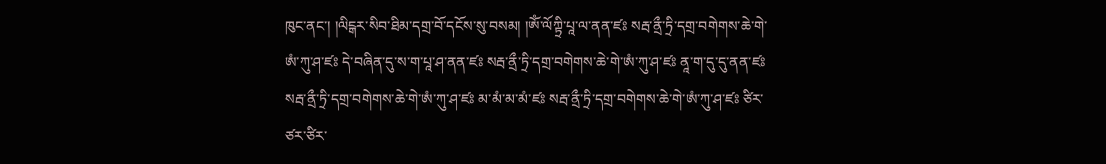ཁུང་ནང་། །ལིངྒར་སིབ་ཐིམ་དགྲ་བོ་དངོས་སུ་བསམ། །ཨོཾ་ལོཀྟྲི་པཱ་ལ་ནན་ཛཿ སརྦ་ནྲྀ་ཏྲི་དགྲ་བགེགས་ཆེ་གེ་ཨཾ་ཀུ་ཤ་ཛཿ དེ་བཞིན་དུ་ས་ག་པཱ་ཤ་ནན་ཛཿ སརྦ་ནྲྀ་ཏྲི་དགྲ་བགེགས་ཆེ་གེ་ཨཾ་ཀུ་ཤ་ཛཿ ནཱ་ག་དུ་དུ་ནན་ཛཿ སརྦ་ནྲྀ་ཏྲི་དགྲ་བགེགས་ཆེ་གེ་ཨཾ་ཀུ་ཤ་ཛཿ མ་མཾ་མ་མཾ་ཛཿ སརྦ་ནྲྀ་ཏྲི་དགྲ་བགེགས་ཆེ་གེ་ཨཾ་ཀུ་ཤ་ཛཿ ཙིར་ཙར་ཙིར་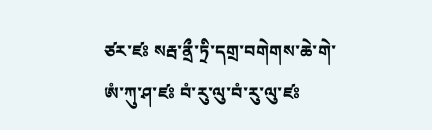ཙར་ཛཿ སརྦ་ནྲྀ་ཏྲི་དགྲ་བགེགས་ཆེ་གེ་ཨཾ་ཀུ་ཤ་ཛཿ བཾ་རུ་ལུ་བཾ་རུ་ལུ་ཛཿ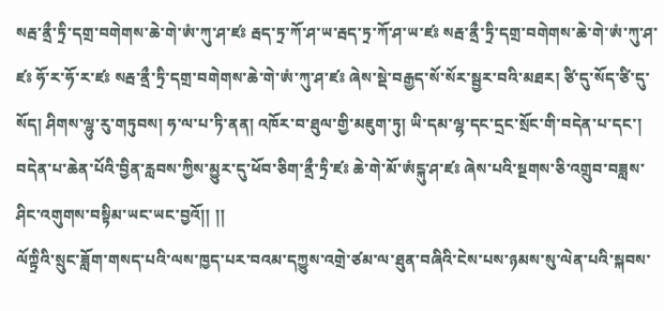སརྦ་ནྲྀ་ཏྲི་དགྲ་བགེགས་ཆེ་གེ་ཨཾ་ཀུ་ཤ་ཛཿ རྦད་ཏྲ་ཀོ་ཤ་ཡ་རྦད་ཏྲ་ཀོ་ཤ་ཡ་ཛཿ སརྦ་ནྲྀ་ཏྲི་དགྲ་བགེགས་ཆེ་གེ་ཨཾ་ཀུ་ཤ་ཛཿ ཧོ་ར་ཧོ་ར་ཛཿ སརྦ་ནྲྀ་ཏྲི་དགྲ་བགེགས་ཆེ་གེ་ཨཾ་ཀུ་ཤ་ཛཿ ཞེས་སྡེ་བརྒྱད་སོ་སོར་སྦྱར་བའི་མཐར། ཙི་དུ་སོད་ཙི་དུ་སོད། ཤིགས་ལྷུ་རུ་གཏུབས། ཧ་ལ་པ་ཏི་ནན། འཁོར་བ་ཐུལ་གྱི་མཇུག་ཏུ། ཡི་དམ་ལྷ་དང་དྲང་སྲོང་གི་བདེན་པ་དང་། བདེན་པ་ཆེན་པོའི་བྱིན་རླབས་ཀྱིས་མྱུར་དུ་ཕོབ་ཅིག་ནྲྀ་ཏྲི་ཛཿ ཆེ་གེ་མོ་ཨཾངྐུ་ཤ་ཛཿ ཞེས་པའི་སྔགས་ཅི་འགྲུབ་བཟླས་ཤིང་འགུགས་བསྟིམ་ཡང་ཡང་བྱའོ།། །།
ལོཀྟྲིའི་སྲུང་ཟློག་གསད་པའི་ལས་ཁྱད་པར་བའམ་དཀྱུས་འགྲེ་ཙམ་ལ་ཐུན་བཞིའི་ངེས་པས་ཉམས་སུ་ལེན་པའི་སྐབས་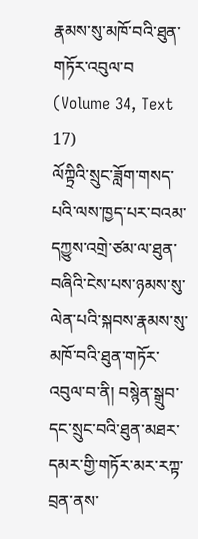རྣམས་སུ་མཁོ་བའི་ཐུན་གཏོར་འབུལ་བ (Volume 34, Text 17)
ལོཀྟྲིའི་སྲུང་ཟློག་གསད་པའི་ལས་ཁྱད་པར་བའམ་དཀྱུས་འགྲེ་ཙམ་ལ་ཐུན་བཞིའི་ངེས་པས་ཉམས་སུ་ལེན་པའི་སྐབས་རྣམས་སུ་མཁོ་བའི་ཐུན་གཏོར་འབུལ་བ་ནི། བསྙེན་སྒྲུབ་དང་སྲུང་བའི་ཐུན་མཐར་དམར་གྱི་གཏོར་མར་རཀྟ་བྲན་ནས་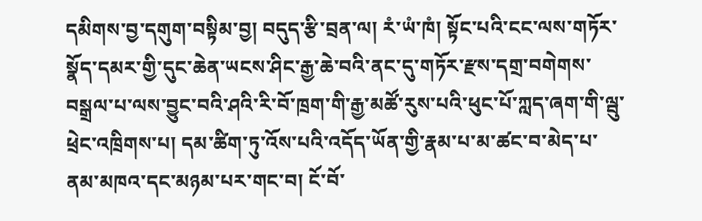དམིགས་བྱ་དགུག་བསྟིམ་བྱ། བདུད་རྩི་བྲན་ལ། རཾ་ཡཾ་ཁཾ། སྟོང་པའི་ངང་ལས་གཏོར་སྣོད་དམར་གྱི་དུང་ཆེན་ཡངས་ཤིང་རྒྱ་ཆེ་བའི་ནང་དུ་གཏོར་རྫས་དགྲ་བགེགས་བསྒྲལ་པ་ལས་བྱུང་བའི་ཤའི་རི་བོ་ཁྲག་གི་རྒྱ་མཚོ་རུས་པའི་ཕུང་པོ་ཀླད་ཞག་གི་ལྦུ་ཕྲེང་འཁྲིགས་པ། དམ་ཚིག་ཏུ་འོས་པའི་འདོད་ཡོན་གྱི་རྣམ་པ་མ་ཚང་བ་མེད་པ་ནམ་མཁའ་དང་མཉམ་པར་གང་བ། ངོ་བོ་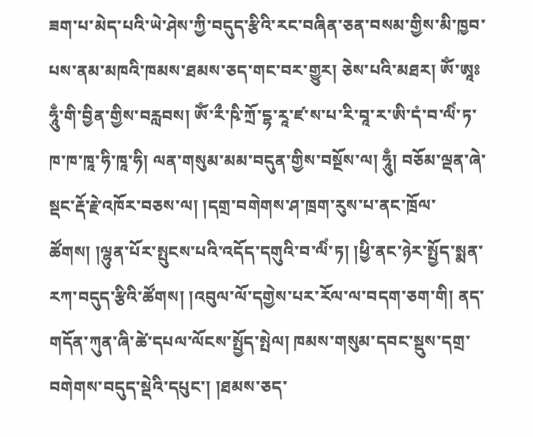ཟག་པ་མེད་པའི་ཡེ་ཤེས་ཀྱི་བདུད་རྩིའི་རང་བཞིན་ཅན་བསམ་གྱིས་མི་ཁྱབ་པས་ནམ་མཁའི་ཁམས་ཐམས་ཅད་གང་བར་གྱུར། ཅེས་པའི་མཐར། ཨོཾ་ཨཱཿཧཱུྃ་གི་བྱིན་གྱིས་བརླབས། ཨོཾ་རྀ་ཥི་ཀྲོ་དྷ་རཱ་ཛ་ས་པ་རི་བཱ་ར་ཨི་དཾ་བ་ལིཾ་ཏ་ཁ་ཁ་ཁཱ་ཧི་ཁཱ་ཧི། ལན་གསུམ་མམ་བདུན་གྱིས་བསྔོས་ལ། ཧཱུྃ། བཅོམ་ལྡན་ཞེ་སྡང་རྡོ་རྗེ་འཁོར་བཅས་ལ། །དགྲ་བགེགས་ཤ་ཁྲག་རུས་པ་ནང་ཁྲོལ་ཚོགས། །ལྷུན་པོར་སྤུངས་པའི་འདོད་དགུའི་བ་ལིཾ་ཏ། །ཕྱི་ནང་ཉེར་སྤྱོད་སྨན་རཀ་བདུད་རྩིའི་ཚོགས། །འབུལ་ལོ་དགྱེས་པར་རོལ་ལ་བདག་ཅག་གི། ནད་གདོན་ཀུན་ཞི་ཚེ་དཔལ་ལོངས་སྤྱོད་སྤེལ། ཁམས་གསུམ་དབང་སྡུས་དགྲ་བགེགས་བདུད་སྡེའི་དཔུང་། །ཐམས་ཅད་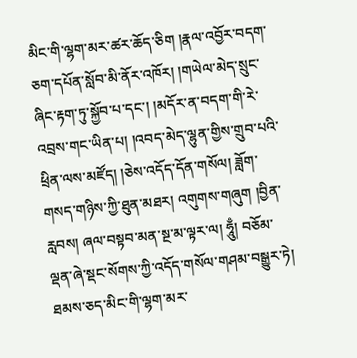མིང་གི་ལྷག་མར་ཚར་ཆོད་ཅིག །རྣལ་འབྱོར་བདག་ཅག་དཔོན་སློབ་མི་ནོར་འཁོར། །གཡེལ་མེད་སྲུང་ཞིང་རྟག་ཏུ་སྐྱོབ་པ་དང་། །མདོར་ན་བདག་གི་རེ་འབྲས་གང་ཡིན་པ། །འབད་མེད་ལྷུན་གྱིས་གྲུབ་པའི་ཕྲིན་ལས་མཛོད། །ཅེས་འདོད་དོན་གསོལ། ཟློག་གསད་གཉིས་ཀྱི་ཐུན་མཐར། འགུགས་གཞུག །བྱིན་རླབས། ཞལ་བསྟབ་མན་སྔ་མ་ལྟར་ལ། ཧཱུྃ། བཅོམ་ལྡན་ཞེ་སྡང་སོགས་ཀྱི་འདོད་གསོལ་གཤམ་བསྒྱུར་ཏེ། ཐམས་ཅད་མིང་གི་ལྷག་མར་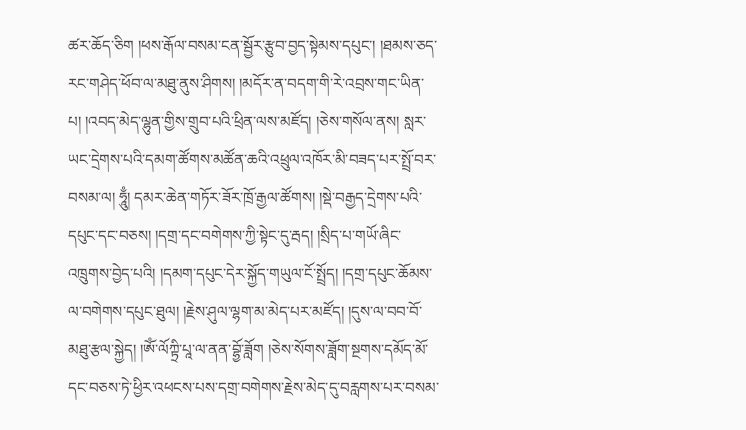ཚར་ཆོད་ཅིག །ཕས་རྒོལ་བསམ་ངན་སྦྱོར་རྩུབ་བྱད་སྟེམས་དཔུང་། །ཐམས་ཅད་རང་གཤེད་ཕོབ་ལ་མཐུ་ནུས་ཤིགས། །མདོར་ན་བདག་གི་རེ་འབྲས་གང་ཡིན་པ། །འབད་མེད་ལྷུན་གྱིས་གྲུབ་པའི་ཕྲིན་ལས་མཛོད། །ཅེས་གསོལ་ནས། སླར་ཡང་དྲེགས་པའི་དམག་ཚོགས་མཚོན་ཆའི་འཕྲུལ་འཁོར་མི་བཟད་པར་སྤྲོ་བར་བསམ་ལ། ཧཱུྃ། དམར་ཆེན་གཏོར་ཟོར་ཁྲོ་རྒྱལ་ཚོགས། །སྡེ་བརྒྱད་དྲེགས་པའི་དཔུང་དང་བཅས། །དགྲ་དང་བགེགས་ཀྱི་སྟེང་དུ་རྦད། །སྲིད་པ་གཡོ་ཞིང་འཁྲུགས་བྱེད་པའི། །དམག་དཔུང་དེར་སྐྱོད་གཡུལ་ངོ་སྤྲོད། །དགྲ་དཔུང་ཆོམས་ལ་བགེགས་དཔུང་ཐུལ། །རྗེས་ཤུལ་ལྷག་མ་མེད་པར་མཛོད། །དུས་ལ་བབ་བོ་མཐུ་རྩལ་སྐྱེད། །ཨོཾ་ལོཀྟྲི་པཱ་ལ་ནན་བྷྱོ་ཟློག །ཅེས་སོགས་ཟློག་སྔགས་དམོད་མོ་དང་བཅས་ཏེ་ཕྱིར་འཕངས་པས་དགྲ་བགེགས་རྗེས་མེད་དུ་བརླགས་པར་བསམ་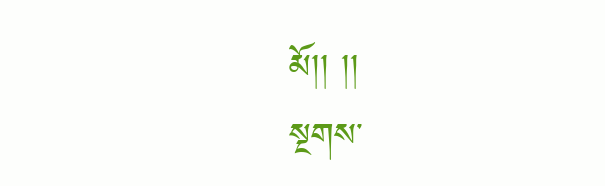མོ།། །།
སྔགས་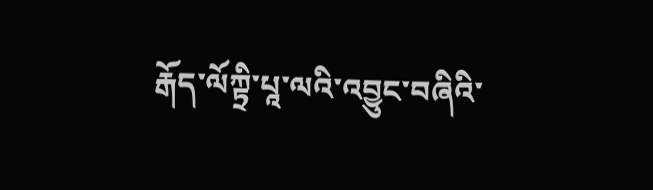རྒོད་ལོཀྟྲི་པཱ་ལའི་འབྱུང་བཞིའི་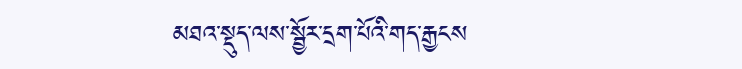མཐའ་སྡུད་ལས་སྦྱོར་དྲག་པོའི་གད་རྒྱངས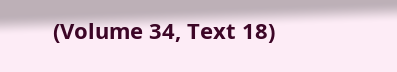(Volume 34, Text 18)